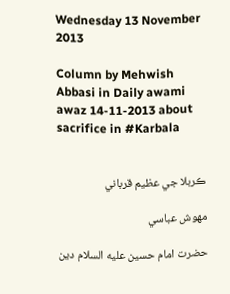Wednesday 13 November 2013

Column by Mehwish Abbasi in Daily awami awaz 14-11-2013 about sacrifice in #Karbala


ڪربلا جي عظيم قرباني

مهوش عباسي

حضرت امام حسين عليه السلام دين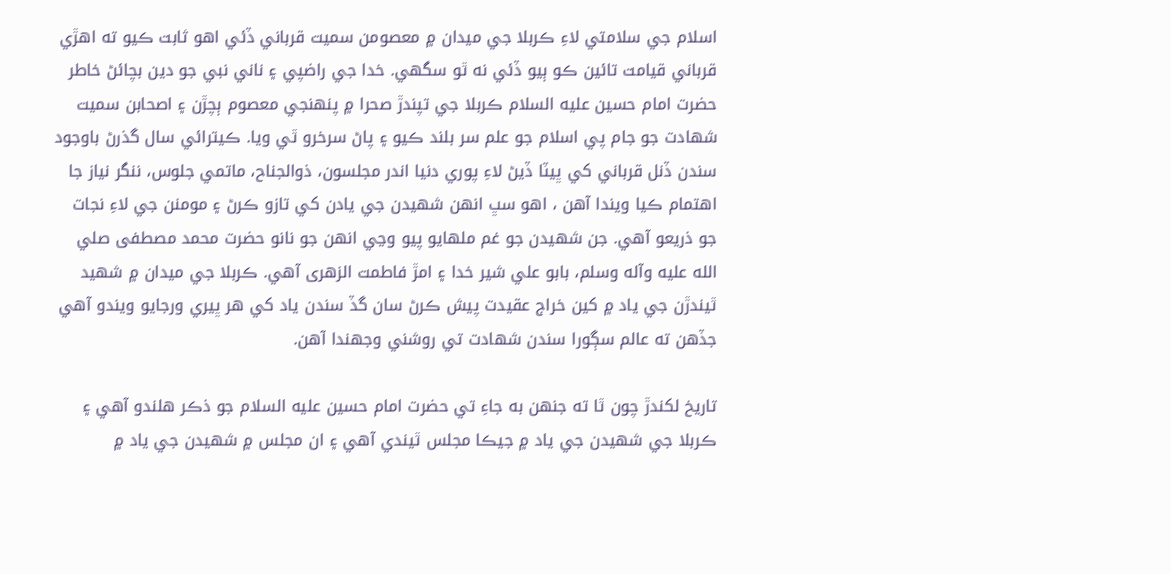اسلام جي سلامتي لاءِ ڪربلا جي ميدان ۾ معصومن سميت قرباني ڏئي اهو ثابت ڪيو ته اهڙي قرباني قيامت تائين ڪو ٻيو ڏئي نه ٿو سگھي. خدا جي راضپي ۽ ناني نبي جو دين بچائڻ خاطر حضرت امام حسين عليه السلام ڪربلا جي تپندڙ صحرا ۾ پنهنجي معصوم ٻچڙن ۽ اصحابن سميت شهادت جو جام پي اسلام جو علم سر بلند ڪيو ۽ پاڻ سرخرو ٿي ويا. ڪيترائي سال گذرڻ باوجود سندن ڏنل قرباني کي ڀيٽا ڏيڻ لاءِ پوري دنيا اندر مجلسون، ذوالجناح، ماتمي جلوس، ننگر نياز جا اهتمام ڪيا ويندا آهن ، اهو سڀ انهن شهيدن جي يادن کي تازو ڪرڻ ۽ مومنن جي لاءِ نجات جو ذريعو آهي. جن شهيدن جو غم ملهايو پيو وڃي انهن جو نانو حضرت محمد مصطفى صلي الله عليه وآله وسلم، بابو علي شير خدا ۽ امڙ فاطمت الزهرى آهي. ڪربلا جي ميدان ۾ شهيد ٿيندڙن جي ياد ۾ کين خراج عقيدت پيش ڪرڻ سان گڏ سندن ياد کي هر ڀيري ورجايو ويندو آهي جڏهن ته عالم سڳورا سندن شهادت تي روشني وجھندا آهن.

تاريخ لکندڙ چون ٿا ته جنهن به جاءِ تي حضرت امام حسين عليه السلام جو ذڪر هلندو آهي ۽ ڪربلا جي شهيدن جي ياد ۾ جيڪا مجلس ٿيندي آهي ۽ ان مجلس ۾ شهيدن جي ياد ۾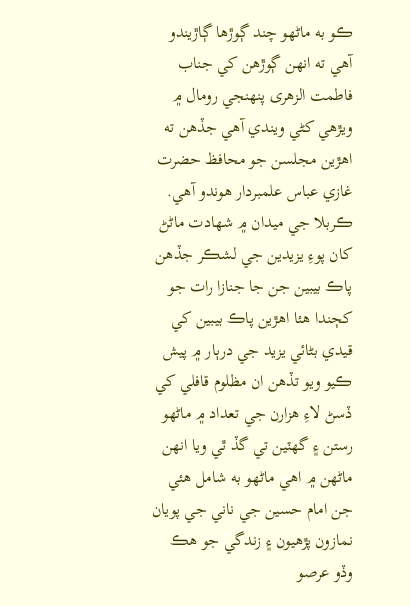ڪو به ماڻهو چند ڳوڙها ڳاڙيندو آهي ته انهن ڳوڙهن کي جناب فاطمت الزهرى پنهنجي رومال ۾ ويڙهي کڻي ويندي آهي جڏهن ته اهڙين مجلسن جو محافظ حضرت غازي عباس علمبردار هوندو آهي. ڪربلا جي ميدان ۾ شهادت ماڻڻ کان پوءِ يزيدين جي لشڪر جڏهن پاڪ بيبين جن جا جنازا رات جو کڄندا هئا اهڙين پاڪ بيبين کي قيدي بڻائي يزيد جي درٻار ۾ پيش ڪيو ويو تڏهن ان مظلوم قافلي کي ڏسڻ لاءِ هزارن جي تعداد ۾ ماڻهو رستن ۽ گھٽين تي گڏ ٿي ويا انهن ماڻهن ۾ اهي ماڻهو به شامل هئي جن امام حسين جي ناني جي پويان نمازون پڙهيون ۽ زندگي جو هڪ وڏو عرصو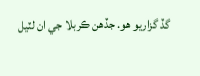گڏ گزاريو هو. جڏهن ڪربلا جي ان لٽيل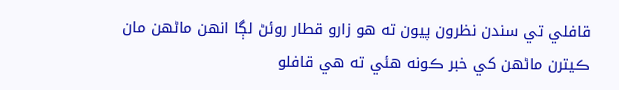قافلي تي سندن نظرون پيون ته هو زارو قطار روئڻ لڳا انهن ماڻهن مان ڪيترن ماڻهن کي خبر ڪونه هئي ته هي قافلو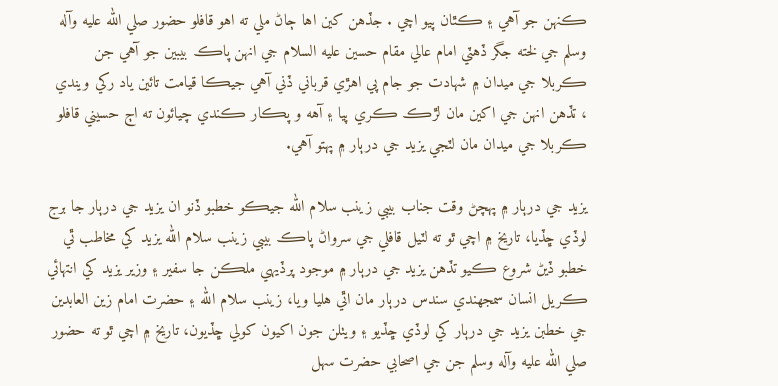ڪنهن جو آهي ۽ ڪٿان پيو اچي . جڏهن کين اها ڄاڻ ملي ته اهو قافلو حضور صلي الله عليه وآله وسلم جي لخته جگر ڏهٽي امام عالي مقام حسين عليه السلام جي انهن پاڪ بيبين جو آهي جن ڪربلا جي ميدان ۾ شهادت جو جام پي اهڙي قرباني ڏني آهي جيڪا قيامت تائين ياد رکي ويندي ، تڏهن انهن جي اکين مان لڙڪ ڪري پيا ۽ آهه و پڪار ڪندي چيائون ته اڄ حسيني قافلو ڪربلا جي ميدان مان لٽجي يزيد جي درٻار ۾ پهتو آهي.

يزيد جي درٻار ۾ پهچڻ وقت جناب بيبي زينب سلام الله جيڪو خطبو ڏنو ان يزيد جي درٻار جا برج لوڏي ڇڏيا، تاريخ ۾ اچي ٿو ته لٽيل قافلي جي سرواڻ پاڪ بيبي زينب سلام الله يزيد کي مخاطب ٿي خطبو ڏيڻ شروع ڪيو تڏهن يزيد جي درٻار ۾ موجود پرڏيهي ملڪن جا سفير ۽ وزير يزيد کي انتهائي ڪريل انسان سمجھندي سندس درٻار مان اٿي هليا ويا، زينب سلام الله ۽ حضرت امام زين العابدين جي خطبن يزيد جي درٻار کي لوڏي ڇڏيو ۽ ويٺلن جون اکيون کولي ڇڏيون، تاريخ ۾ اچي ٿو ته حضور صلي الله عليه وآله وسلم جن جي اصحابي حضرت سهل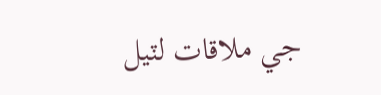جي ملاقات لٽيل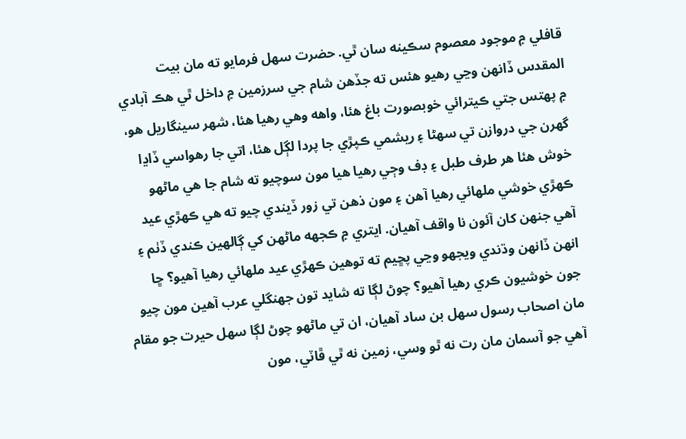قافلي ۾ موجود معصوم سڪينه سان ٿي. حضرت سهل فرمايو ته مان بيت المقدس ڏانهن وڃي رهيو هئس ته جڏهن شام جي سرزمين ۾ داخل ٿي هڪ آبادي ۾ پهتس جتي ڪيترائي خوبصورت باغ هئا، واهه وهي رهيا هئا، شهر سينگاريل هو، گھرن جي دروازن تي سهڻا ۽ ريشمي ڪپڙي جا پردا لڳل هئا، اتي جا رهواسي ڏاڍا خوش هئا هر طرف طبل ۽ ڊف وڄي رهيا هيا مون سوچيو ته شام جا هي ماڻهو ڪهڙي خوشي ملهائي رهيا آهن ۽ مون ذهن تي زور ڏيندي چيو ته هي ڪهڙي عيد آهي جنهن کان آئون نا واقف آهيان. ايتري ۾ ڪجھه ماڻهن کي ڳالهين ڪندي ڏٺم ۽ انهن ڏانهن وڌندي ويجھو وڃي پڇيم ته توهين ڪهڙي عيد ملهائي رهيا آهيو؟ ڇا جون خوشيون ڪري رهيا آهيو؟ چوڻ لڳا ته شايد تون جھنگلي عرب آهين مون چيو مان اصحاب رسول سهل بن ساد آهيان، ان تي ماڻهو چوڻ لڳا سهل حيرت جو مقام آهي جو آسمان مان رت نه ٿو وسي، زمين نه ٿي ڦاٽي، مون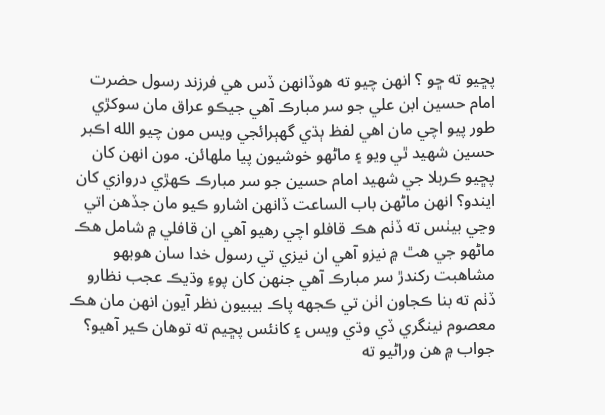پڇيو ته ڇو ؟ انهن چيو ته هوڏانهن ڏس هي فرزند رسول حضرت امام حسين ابن علي جو سر مبارڪ آهي جيڪو عراق مان سوکڙي طور پيو اچي مان اهي لفظ ٻڌي گھٻرائجي ويس مون چيو الله اڪبر حسين شهيد ٿي ويو ۽ ماڻهو خوشيون پيا ملهائن. مون انهن کان پڇيو ڪربلا جي شهيد امام حسين جو سر مبارڪ ڪهڙي دروازي کان ايندو؟ انهن ماڻهن باب الساعت ڏانهن اشارو ڪيو مان جڏهن اتي وڃي بيٺس ته ڏٺم هڪ قافلو اچي رهيو آهي ان قافلي ۾ شامل هڪ ماڻهو جي هٿ ۾ نيزو آهي ان نيزي تي رسول خدا سان هوبهو مشاهبت رکندڙ سر مبارڪ آهي جنهن کان پوءِ وڌيڪ عجب نظارو ڏٺم ته بنا ڪجاون اٺن تي ڪجھه پاڪ بيبيون نظر آيون انهن مان هڪ معصوم نينگري ڏي وڌي ويس ۽ کانئس پڇيم ته توهان ڪير آهيو؟ جواب ۾ هن وراڻيو ته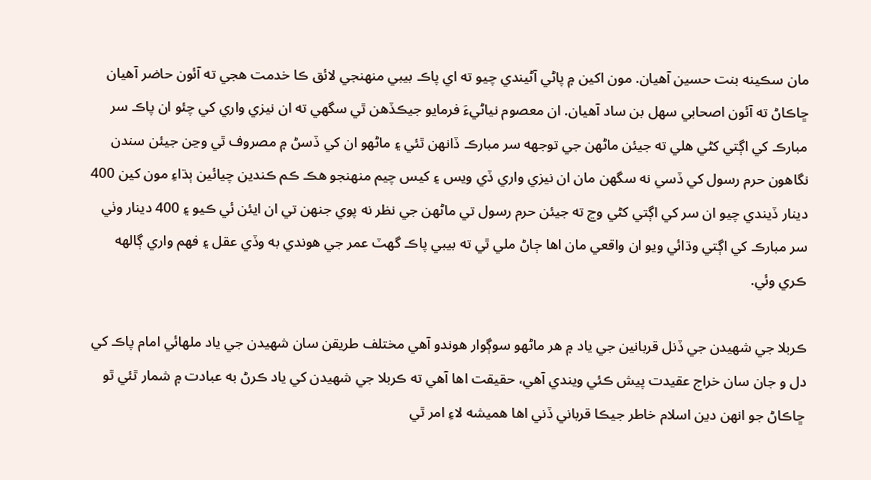مان سڪينه بنت حسين آهيان. مون اکين ۾ پاڻي آڻيندي چيو ته اي پاڪ بيبي منهنجي لائق ڪا خدمت هجي ته آئون حاضر آهيان ڇاڪاڻ ته آئون اصحابي سهل بن ساد آهيان. ان معصوم نياڻيءَ فرمايو جيڪڏهن ٿي سگھي ته ان نيزي واري کي چئو ان پاڪ سر مبارڪ کي اڳتي کڻي هلي ته جيئن ماڻهن جي توجهه سر مبارڪ ڏانهن ٿئي ۽ ماڻهو ان کي ڏسڻ ۾ مصروف ٿي وڃن جيئن سندن نگاهون حرم رسول کي ڏسي نه سگھن مان ان نيزي واري ڏي ويس ۽ کيس چيم منهنجو هڪ ڪم ڪندين چيائين ٻڌاءِ مون کين 400 دينار ڏيندي چيو ان سر کي اڳتي کڻي وڃ ته جيئن حرم رسول تي ماڻهن جي نظر نه پوي جنهن تي ان ايئن ئي ڪيو ۽ 400 دينار وٺي سر مبارڪ کي اڳتي وڌائي ويو ان واقعي مان اها ڄاڻ ملي ٿي ته بيبي پاڪ گھٽ عمر جي هوندي به وڏي عقل ۽ فهم واري ڳالهه ڪري وئي.

ڪربلا جي شهيدن جي ڏنل قربانين جي ياد ۾ هر ماڻهو سوڳوار هوندو آهي مختلف طريقن سان شهيدن جي ياد ملهائي امام پاڪ کي دل و جان سان خراج عقيدت پيش ڪئي ويندي آهي، حقيقت اها آهي ته ڪربلا جي شهيدن کي ياد ڪرڻ به عبادت ۾ شمار ٿئي ٿو ڇاڪاڻ جو انهن دين اسلام خاطر جيڪا قرباني ڏني اها هميشه لاءِ امر ٿي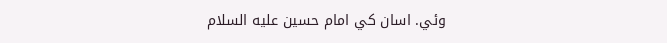وئي. اسان کي امام حسين عليه السلام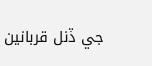جي ڏنل قربانين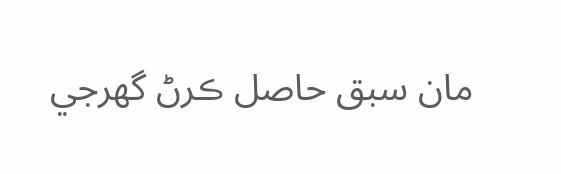مان سبق حاصل ڪرڻ گھرجي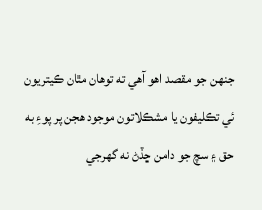جنهن جو مقصد اهو آهي ته توهان مٿان ڪيتريون ئي تڪليفون يا مشڪلاتون موجود هجن پر پوءِ به حق ۽ سچ جو دامن ڇڏڻ نه گھرجي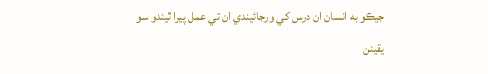جيڪو به انسان ان درس کي ورجائيندي ان تي عمل پيرا ٿيندو سو يقينن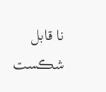نا قابل شڪست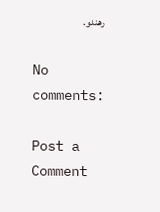رهندو.

No comments:

Post a Comment